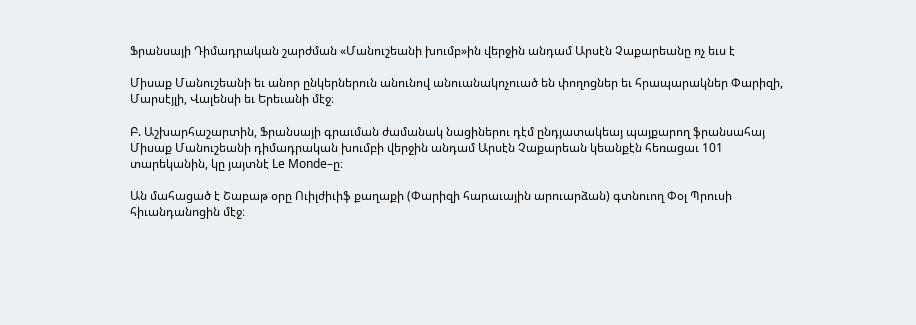Ֆրանսայի Դիմադրական շարժման «Մանուշեանի խումբ»ին վերջին անդամ Արսէն Չաքարեանը ոչ եւս է

Միսաք Մանուշեանի եւ անոր ընկերներուն անունով անուանակոչուած են փողոցներ եւ հրապարակներ Փարիզի, Մարսէյլի, Վալենսի եւ Երեւանի մէջ։

Բ. Աշխարհաշարտին, Ֆրանսայի գրաւման ժամանակ նացիներու դէմ ընդյատակեայ պայքարող ֆրանսահայ Միսաք Մանուշեանի դիմադրական խումբի վերջին անդամ Արսէն Չաքարեան կեանքէն հեռացաւ 101 տարեկանին, կը յայտնէ Le Monde–ը։

Ան մահացած է Շաբաթ օրը Ուիլժիւիֆ քաղաքի (Փարիզի հարաւային արուարձան) գտնուող Փօլ Պրուսի հիւանդանոցին մէջ։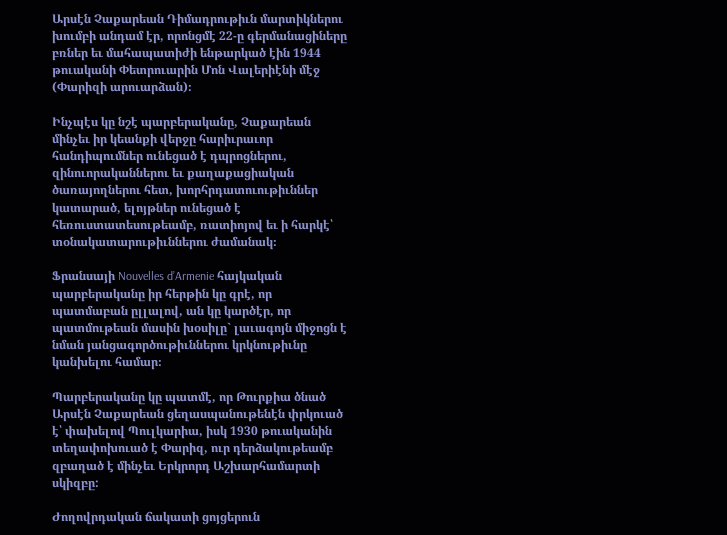Արսէն Չաքարեան Դիմադրութիւն մարտիկներու խումբի անդամ էր, որոնցմէ 22-ը գերմանացիները բռներ եւ մահապատիժի ենթարկած էին 1944 թուականի Փետրուարին Մոն Վալերիէնի մէջ (Փարիզի արուարձան)։

Ինչպէս կը նշէ պարբերականը, Չաքարեան մինչեւ իր կեանքի վերջը հարիւրաւոր հանդիպումներ ունեցած է դպրոցներու, զինուորականներու եւ քաղաքացիական ծառայողներու հետ, խորհրդատուութիւններ կատարած, ելոյթներ ունեցած է հեռուստատեսութեամբ, ռատիոյով եւ ի հարկէ՝ տօնակատարութիւններու ժամանակ։

Ֆրանսայի Nouvelles d’Armenie հայկական պարբերականը իր հերթին կը գրէ, որ պատմաբան ըլլալով, ան կը կարծէր, որ պատմութեան մասին խօսիլը` լաւագոյն միջոցն է նման յանցագործութիւններու կրկնութիւնը կանխելու համար։

Պարբերականը կը պատմէ, որ Թուրքիա ծնած Արսէն Չաքարեան ցեղասպանութենէն փրկուած է՝ փախելով Պուլկարիա, իսկ 1930 թուականին տեղափոխուած է Փարիզ, ուր դերձակութեամբ զբաղած է մինչեւ Երկրորդ Աշխարհամարտի սկիզբը:

Ժողովրդական ճակատի ցոյցերուն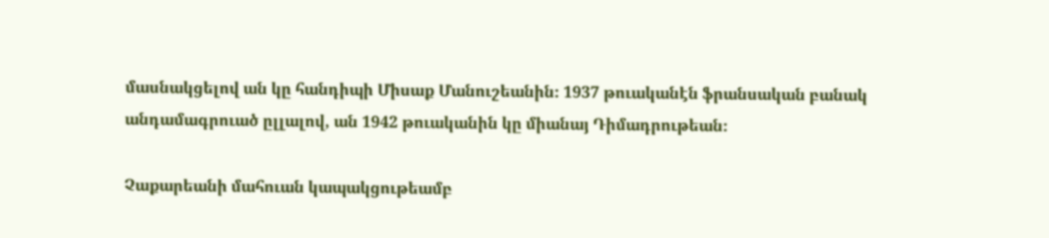մասնակցելով ան կը հանդիպի Միսաք Մանուշեանին։ 1937 թուականէն ֆրանսական բանակ անդամագրուած ըլլալով, ան 1942 թուականին կը միանայ Դիմադրութեան։

Չաքարեանի մահուան կապակցութեամբ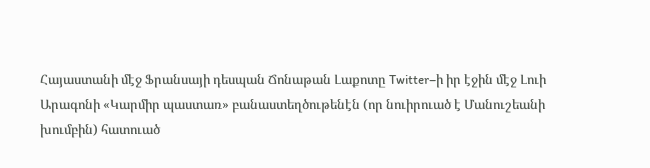Հայաստանի մէջ Ֆրանսայի դեսպան Ճոնաթան Լաքոտը Twitter–ի իր էջին մէջ Լուի Արագոնի «Կարմիր պաստառ» բանաստեղծութենէն (որ նուիրուած է Մանուշեանի խումբին) հատուած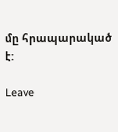մը հրապարակած է:

Leave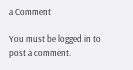a Comment

You must be logged in to post a comment.